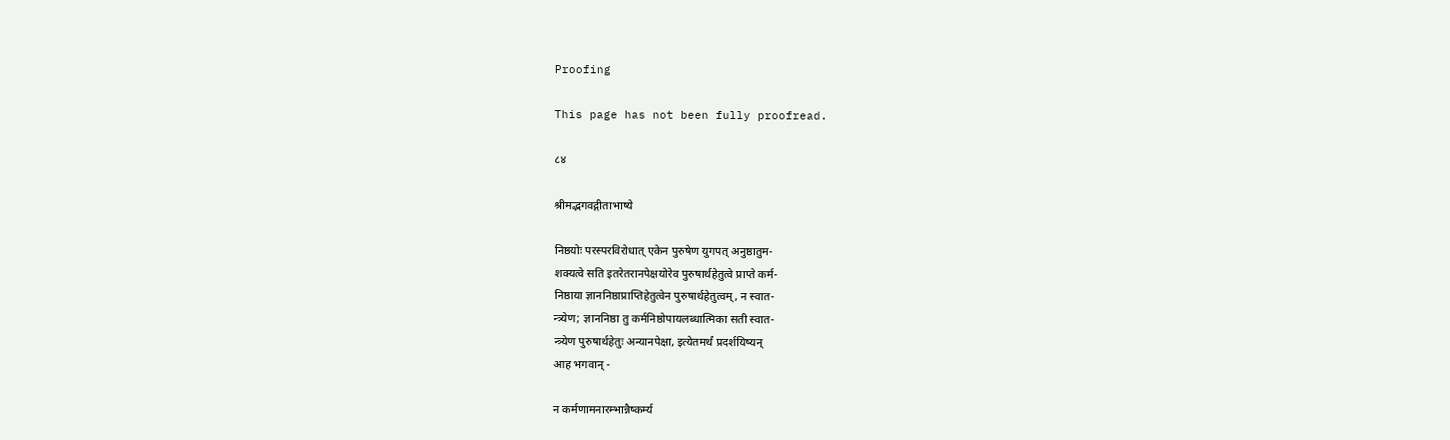Proofing

This page has not been fully proofread.

८४

श्रीमद्भगवद्गीताभाष्ये

निष्ठयोः परस्परविरोधात् एकेन पुरुषेण युगपत् अनुष्ठातुम-
शक्यत्वे सति इतरेतरानपेक्षयोरेव पुरुषार्थहेतुत्वे प्राप्ते कर्म-
निष्ठाया ज्ञाननिष्ठाप्राप्तिहेतुत्वेन पुरुषार्थहेतुत्वम्, न स्वात-
न्त्र्येण; ज्ञाननिष्ठा तु कर्मनिष्ठोपायलब्धात्मिका सती स्वात-
न्त्र्येण पुरुषार्थहेतुः अन्यानपेक्षा, इत्येतमर्थं प्रदर्शयिष्यन्
आह भगवान् -

न कर्मणामनारम्भान्नैष्कर्म्य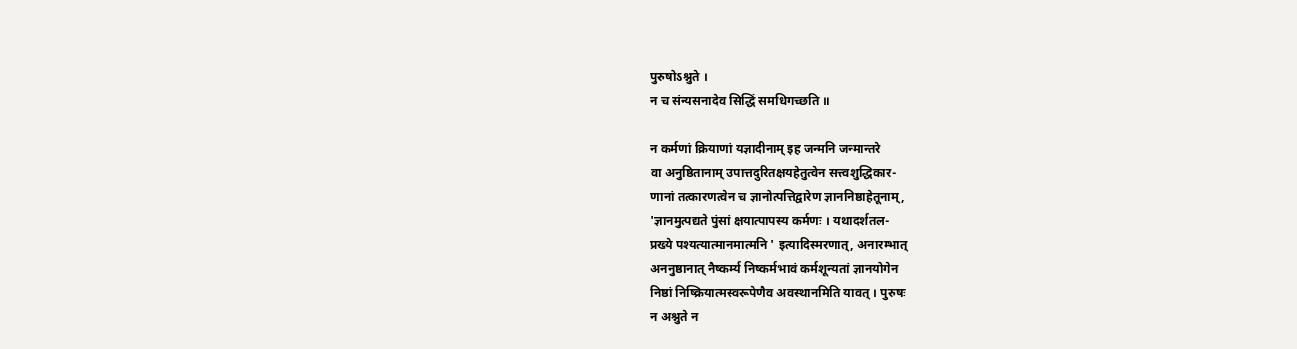पुरुषोऽश्नुते ।
न च संन्यसनादेव सिद्धिं समधिगच्छति ॥

न कर्मणां क्रियाणां यज्ञादीनाम् इह जन्मनि जन्मान्तरे
वा अनुष्ठितानाम् उपात्तदुरितक्षयहेतुत्वेन सत्त्वशुद्धिकार-
णानां तत्कारणत्वेन च ज्ञानोत्पत्तिद्वारेण ज्ञाननिष्ठाहेतूनाम्,
'ज्ञानमुत्पद्यते पुंसां क्षयात्पापस्य कर्मणः । यथादर्शतल-
प्रख्ये पश्यत्यात्मानमात्मनि ' इत्यादिस्मरणात्, अनारम्भात्
अननुष्ठानात् नैष्कर्म्य निष्कर्मभावं कर्मशून्यतां ज्ञानयोगेन
निष्ठां निष्क्रियात्मस्वरूपेणैव अवस्थानमिति यावत् । पुरुषः
न अश्नुते न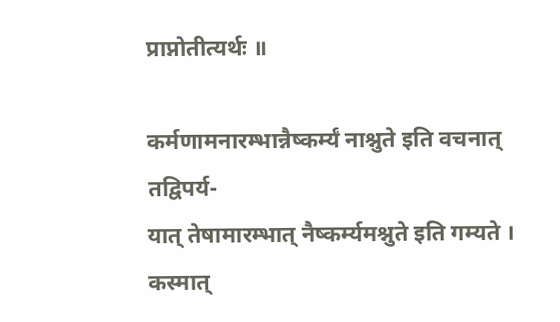प्राप्नोतीत्यर्थः ॥

कर्मणामनारम्भान्नैष्कर्म्यं नाश्नुते इति वचनात् तद्विपर्य-
यात् तेषामारम्भात् नैष्कर्म्यमश्नुते इति गम्यते । कस्मात्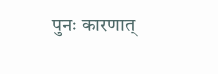पुनः कारणात्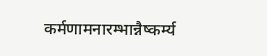कर्मणामनारम्भान्नैष्कर्म्य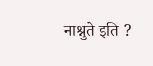नाश्नुते इति ?